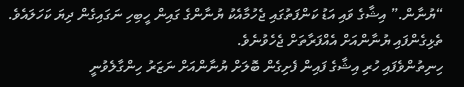“ޔުނާން.” އިޝާގެ ވައި އަޑު ކަންފަތުގައި ޖެހުމާއެކު ޔުނާންގެ ގައިން ހީބިހި ނަގައިގެން ދިޔަ ކަހަލައެވެ. ތެޅިގެންފައި ޔުނާންއަށް އެއްފަރާތަށް ޖެހެވުނެވެ.
ހިނިތުންވެފައި ހުރި އިޝާގެ ފައިން ފެށިގެން ބޮލަށް ޔުނާންއަށް ނަޒަރު ހިންގާލެވުނީ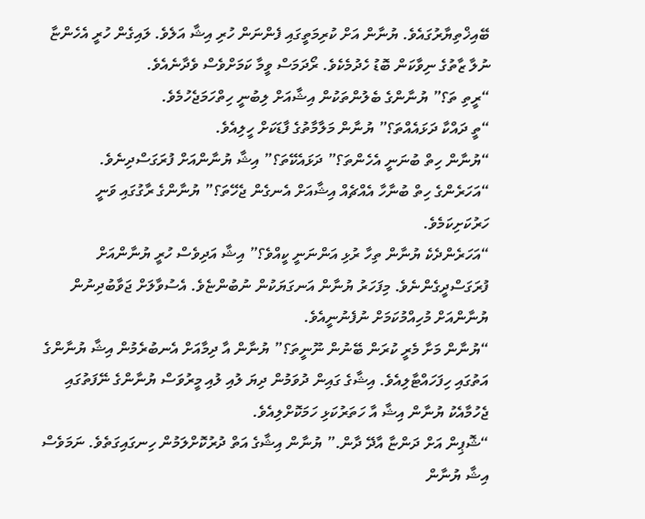ބޭއިޚްތިޔާރުގައެވެ. ޔުނާން އަށް ކުރިމަތީގައި ފެންނަން ހުރި އިޝާ އަލެވެ. ލައިގެން ހުރީ އެހެންޏާ ނުލާ ޒާތުގެ ނިވާކަން ބޮޑު ހެދުމެކެވެ. ރޯދަމަސް ވީމާ ކަމަށްވެސް ވެދާނެއެވެ.
“ރީތި ތަ؟” ޔުނާންގެ ބެލުންތަކުން އިޝާއަށް ލިބުނީ ހިތްހަމަޖެހުމެވެ.
“ތީ ދައްކާ ދަޅައެއްތަ؟” ޔުނާން މަލާމާތުގެ ފާޑަކަށް ހީލިއެވެ.
“ޔުނާން ހިތް ބުނަނީ އެހެންތަ؟” ދަޅައެކޭތަ؟” އިޝާ ޔުނާންއަށް ފުރަގަސްދިނެވެ.
“އަހަރެންގެ ހިތް ބުނާހާ އެއްޗެއް އިޝާއަށް އެނގެން ޖެހޭތަ؟” ޔުނާންގެ ރާގުގައި ވަނީ ހަރުކަށިކަމެވެ.
“އަހަރެންދެކެ ޔުނާން ތިހާ ރުޅި އަންނަނީ ކީއްވެ؟” އިޝާ އަދިވެސް ހުރީ ޔުނާންއަށް ފުރަގަސްދީގެންނެވެ. މިފަހަރު ޔުނާން އަނގަޔަކުން ނުބުންޏެވެ. އެސުވާލަށް ޖަވާބުދިނުން ޔުނާންއަށް މުހިއްމުކަމަށް ނުފެނުނީއެވެ.
“ޔުނާން މަށާ މެރީ ކުރަން ބޭނުން ނޫނީތަ؟” ޔުނާން އާ ދިމާއަށް އެނބުރެމުން އިޝާ ޔުނާންގެ އަތުގައި ހިފަހައްޓާލިއެވެ. އިޝާގެ ގައިން ދުވަމުން ދިޔަ ލުއި ލުއި މީރުވަސް ޔުނާންގެ ނޭފަތުގައި ޖެހުމާއެކު ޔުނާން އިޝާ އާ ހަތަރުކަޅި ހަމަކޮށްލިއެވެ.
“ޝޮޕިން އަށް ދަންޏާ އާދޭ ދާން.” ޔުނާން އިޝާގެ އަތް ދުރުކޮށްލަމުން ހިނގައިގަތެވެ. ނަމަވެސް އިޝާ ޔުނާން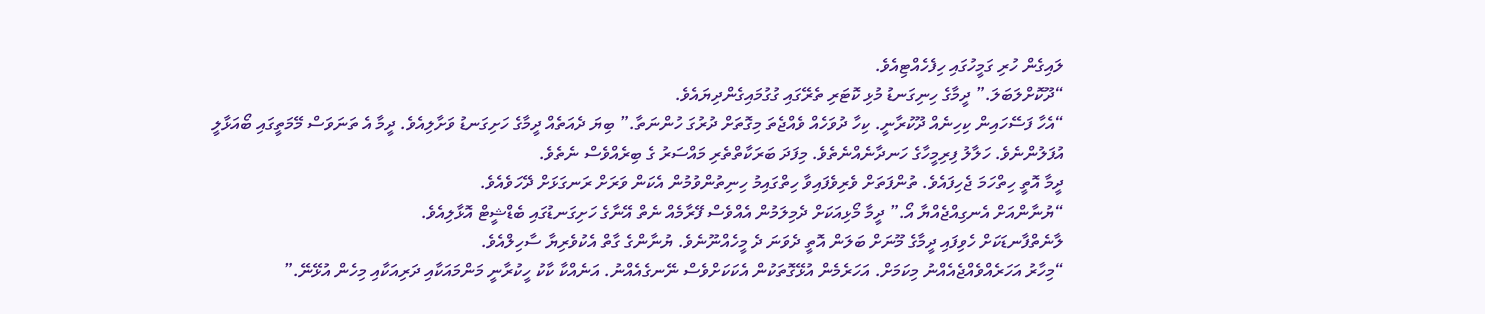ލައިގެން ހުރި ގަމީހުގައި ހިފެހެއްޓިއެވެ.
“ދޫކޮށްލަބަލަ.” ދީމާގެ ހިނިގަނޑު މުޅި ކޮޓަރި ތެރޭގައި ގުގުމައިގެންދިޔައެވެ.
“އެހާ ފަސޭހައިން ކިހިނެއް ދޫކުރާނީ. ކިހާ ދުވަހެއް ވެއްޖެތަ މިގޮތަށް ދުރުގަ ހުންނަތާ.” ބިޔަ ދެއަތެއް ދީމާގެ ހަށިގަނޑު ވަށާލިއެވެ. ދީމާ އެ ތަނަވަސް މޭމަތީގައި ބޯއަޅާލީ އުފަލުންނެވެ. ހަލާލު ފިރިމީހާގެ ހަނދާނެއްނެތެވެ. މިފަދަ ބަރަކާތްތެރި މައްސަރު ގެ ބިރެއްވެސް ނެތެވެ.
ދީމާ އޮތީ ހިތްހަމަ ޖެހިފައެވެ. ތުންފަތަށް ވެރިވެފައިވާ ހިތްގައިމު ހިނިތުންވުމުން އެކަން ވަރަށް ރަނގަޅަށް ދޭހަވެއެވެ.
“ޔުނާންއަށް އެނގިއްޖެއްޔާ އޯ.” ދީމާ މޯޅިއަކަށް ދެމިލަމުން އެއްވެސް ފޭރާމެއް ނެތް އޭނާގެ ހަށިގަނޑުގައި ބެޑްޝީޓް އޮޅާލިއެވެ.
ލާނެތްފާނޑަކަށް ހެވިފައި ދީމާގެ މޫނަށް ބަލަން އޮތީ ދެވަނަ ދެ މީހެއްނޫނެވެ. ޔުނާންގެ ގާތް އެކުވެރިޔާ ސާހިލްއެވެ.
“މިހާރު އަހަރެއްވެއްޖެއެއްނު މިކަމަށް. އަހަރެމެން އުޅޭގޮތަކުން އެކަކަށްވެސް ނޭނގެއެއްނު. އަނެއްކާ ކާކު ހީކުރާނީ މަންމައަކާއި ދަރިއަކާއި މިހެން އުޅޭނޭ.”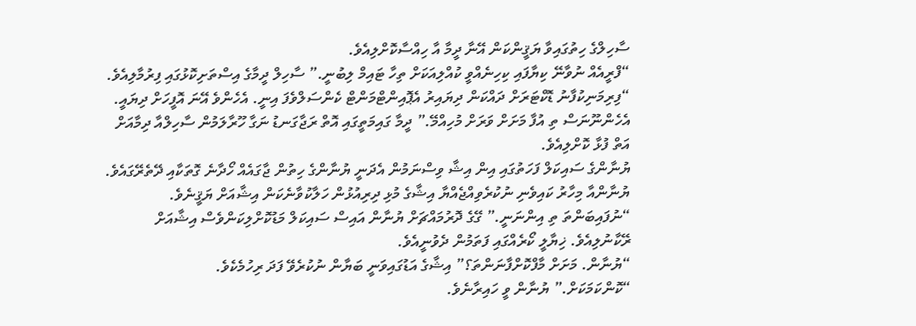ސާހިލްގެ ހިތުގައިވާ ޔަޤީންކަން އޭނާ ދީމާ އާ ހިއްސާކޮށްލިއެވެ.
“ފްރީއެއް ނުވާނޭ ކިޔާފައި ކިހިނެއްވީ ކުއްލިއަކަށް ތިހާ ޓައިމް ލިބުނީ.” ސާހިލް ދީމާގެ އިސްތަށިކޮޅުގައި ފިރުމާލިއެވެ.
“ފިރިމަނިކުފާނު ޑޮކްޓަރަށް ދައްކަން ދިޔައިރު އެޕޮއިންޓްމަންޓް ކެންސަލްވެފަ އިނީ. އެހެންވެ އޭނަ އޮފީހަށް ދިޔައީ. އެހެންނޫނަސް ތި އުފާ މަށަށް ވަރަށް މުހިއްމޭ.” ދީމާ ގައިމަތީގައި އޮތް ރަޖާގަނޑު ނަގާ ހޫރާލަމުން ސާހިލްއާ ދިމާއަށް އަތް ފުޅާ ކޮށްލިއެވެ.
ޔުނާންގެ ސައިކަލް ފަހަތުގައި އިން އިޝާ ވިސްނަމުން އެދަނީ ޔުނާންގެ ހިތުން ޖާގައެއް ހޯދާނެ ގޮތަކާއި ދޭތެރޭގައެވެ. ޔުނާންއާ މިހާރު ކައިވެނި ނުކުރެވިއްޖެއްޔާ އިޝާގެ މުޅި ދިރިއުޅުން ހަލާކުވާނެކަން އިޝާއަށް ޔަޤީނެވެ.
“ނުފައިބަންތަ ތި އިންނަނީ.” ގޭގެ ދޮރުމައްޗަށް ޔުނާން އައިސް ސައިކަލް މަޑުކޮށްލިކަންވެސް އިޝާއަށް ރޭކާނުލިއެވެ. ޚިޔާލީ ކޯރެއްގައި ފަތަމުން ދެވުނީއެވެ.
“ޔުނާން. މަށަށް މާފްކޮށްފާނަންތަ؟” އިޝާގެ އަޑުގައިވަނީ ބަޔާން ނުކުރެވޭ ފަދަ ރިހުމެކެވެ.
“ކޮންކަމަކަށް.” ޔުނާން ވީ ހައިރާނެވެ.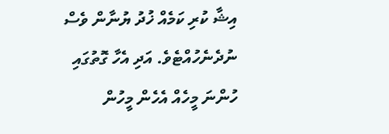އިޝާ ކުރި ކަމެއް ޚުދު ޔުނާން ވެސް ނުދެނެހުއްޓެވެ. އަދި އެހާ ގޮތުގައި ހުންނަ މީހެއް އެހެން މީހުން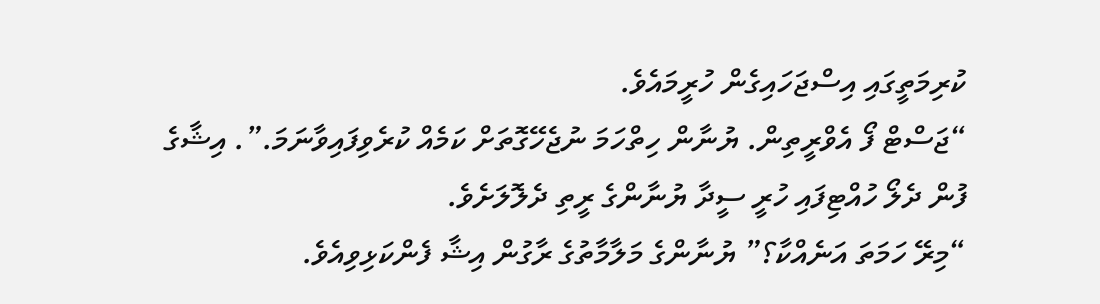ކުރިމަތީގައި އިސްޖަހައިގެން ހުރީމައެވެ.
“ޖަސްޓް ފޯ އެވްރީތިން. ޔުނާން ހިތްހަމަ ނުޖެހޭގޮތަށް ކަމެއް ކުރެވިފައިވާނަމަ.”. އިޝާގެ ފުން ދެލޯ ހުއްޓިފައި ހުރީ ސީދާ ޔުނާންގެ ރީތި ދެލޮލަށެވެ.
“މިރޭ ހަމަތަ އަނެއްކާ؟” ޔުނާންގެ މަލާމާތުގެ ރާގުން އިޝާ ފެންކަޅިވިއެވެ.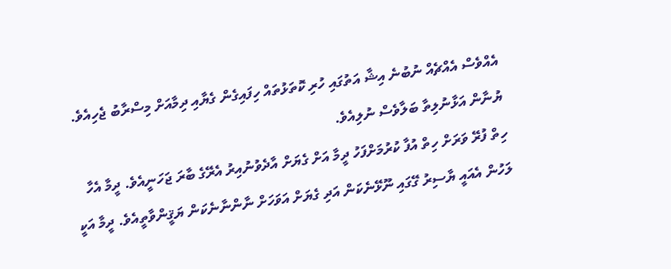އެއްވެސް އެއްޗެއް ނުބުނެ އިޝާ އަތުގައި ހުރި ކޮތަޅުތައް ހިފައިގެން ގެޔާއި ދިމާއަށް މިސްރާބު ޖެހިއެވެ. ޔުނާން އަޅާނުލިތާ ބަލާވެސް ނުލިއެވެ.
ހިތް ފުރޭ ވަރަށް ހިތް އުފާ ކުރުމަށްފަހު ދީމާ އަށް ގެޔަށް އާދެވުނުއިރު އެރޭގެ ބާރަ ޖަހަނީއެވެ. ދީމާ އެހާ ލަހުން އެއައީ ޔާސިރު ގޭގައި ނޫޅޭނެކަން އަދި ގެޔަށް އަވަހަށް ނާންނާނެކަން ޔަޤީންވާތީއެވެ. ދީމާ އަކީ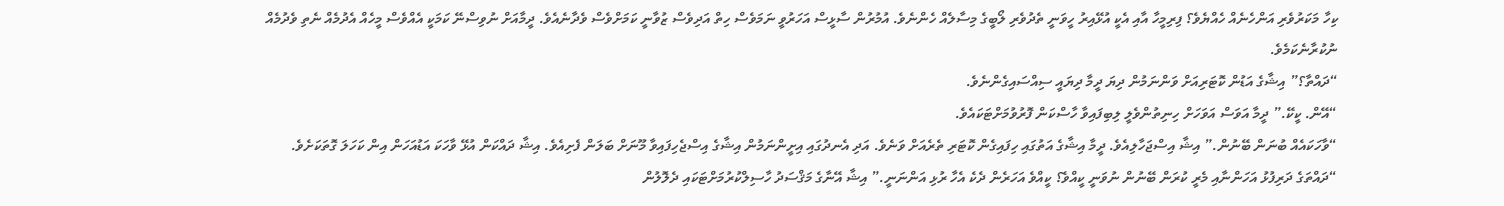ކިހާ މަކަރުވެރި އަންހެނެއް ހެއްޔެވެ؟ ފިރިމީހާ އާއި އެކީ އުޅޭއިރު ހީވަނީ ތެދުވެރި ލޯބީގެ މިސާލެއް ހެންނެވެ. އުމުރުން ސާޅީސް އަހަރުވީ ނަމަވެސް ހިތް އަދިވެސް ޒުވާނީ ކަމަށްވެސް ވެދާނެއެވެ. ދީމާއަށް ނުވިސްނޭ ކަމަކީ އެއްވެސް މީހެއް އެދުމެއް ނެތި ވެދުމެއް ނުކުރާނެކަމެވެ.
“ދައްތާ؟” އިޝާގެ އަޑުން ކޮޓަރިއަށް ވަންނަމުން ދިޔަ ދީމާ ދިޔައީ ސިއްސައިގެންނެވެ.
“އޭން. ކީކޭ.” ދީމާ އަވަސް އަވަހަށް ހިނިތުންވެލީ ލިބިފައިވާ ހާސްކަން ފޮރުވުމަށްޓަކައެވެ.
“ވާހަކައެއް ބުނަން ބޭނުން.” އިޝާ އިސްޖަހާލިއެވެ. ދީމާ އިޝާގެ އަތުގައި ހިފައިގެން ކޮޓަރި ތެރެއަށް ވަނެވެ. އަދި އެނދުގައި އިށީންނަމުން އިޝާގެ އިސްޖެހިފައިވާ މޫނަށް ބަލަން ފެށިއެވެ. އިޝާ ދައްކަން އުޅޭ ވާހަކަ އަޑުއަހަން އިން ކަހަލަ ގޮތަކަށެވެ.
“ދައްތަގެ ދަރިފުޅު އަހަންނާއި މެރީ ކުރަން ބޭނުން ނުވަނީ ކީއްވެ؟ ކީއްވެ އަހަރެން ދެކެ އެހާ ރުޅި އަންނަނީ.” އިޝާ އޭނާގެ މަޤްސަދު ހާސިލްކުރުމަށްޓަކައި ދެލޮލުން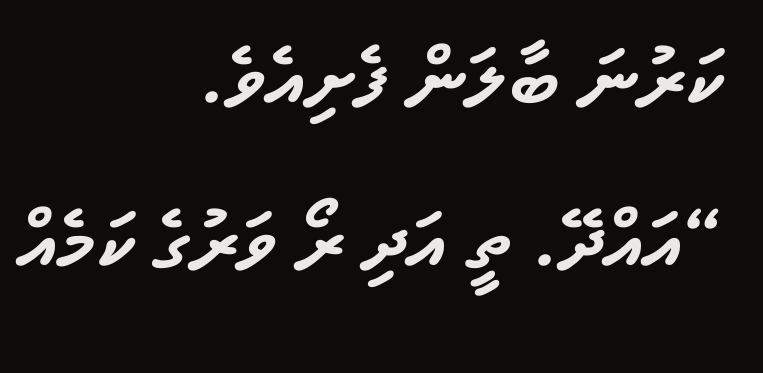ކަރުނަ ބާލަން ފެށިއެވެ.
“އައްދޭ. ތީ އަދި ރޯ ވަރުގެ ކަމެއް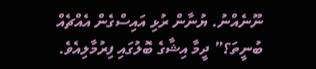ނޫނެއްނު. ޔުނާން ރުޅި އައިސްގެން އެއްޗެއް ބުނީތަ؟” ދީމާ އިޝާގެ ބޮލުގައި ފިރުމާލިއެވެ.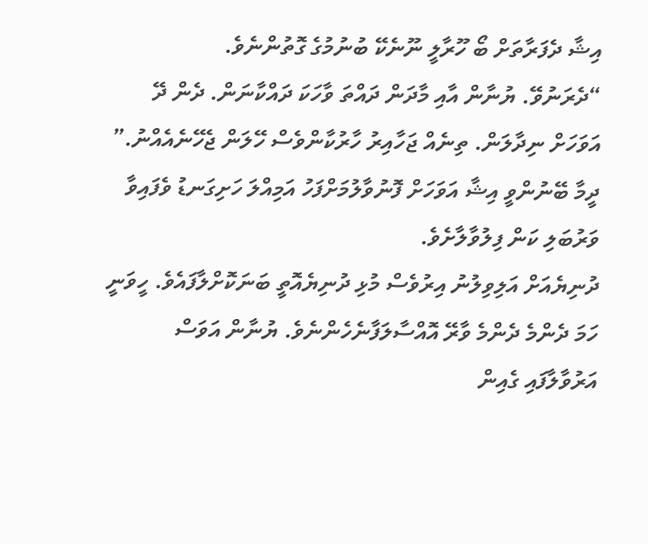އިޝާ ދެފަރާތަށް ބޯ ހޫރާލީ ނޫނެކޭ ބުނުމުގެ ގޮތުންނެވެ.
“ދެރަނުވޭ. ޔުނާން އާއި މާދަން ދައްތަ ވާހަކަ ދައްކާނަން. ދެން ދޭ އަވަހަށް ނިދާލަން. ތިނެއް ޖަހާއިރު ހާރުކާންވެސް ހޭލަން ޖެހޭނެއެއްނު.” ދީމާ ބޭނުންވީ އިޝާ އަވަހަށް ފޮނުވާލުމަށްފަހު އަމިއްލަ ހަށިގަނޑު ވެފައިވާ ވަރުބަލި ކަން ފިލުވާލާށެވެ.
ދުނިޔެއަށް އަލިވިލުނު އިރުވެސް މުޅި ދުނިޔެއޮތީ ބަނަކޮށްލާފައެވެ. ހީވަނީ ހަމަ ދެންމެ ދެންމެ ވާރޭ އޮއްސާލަފާނެހެންނެވެ. ޔުނާން އަވަސް އަރުވާލާފައި ގެއިން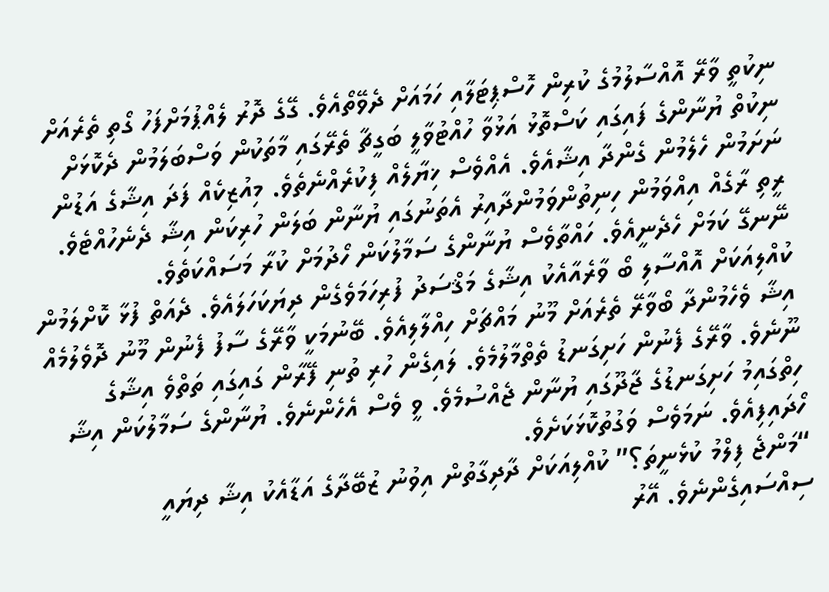ނިކުތީ ވާރޭ އޮއްސާލުމުގެ ކުރިން ހޮސްޕިޓަލާއި ހަމައަށް ދެވޭތޯއެވެ. ގޭގެ ދޮރު ލެއްޕުމަށްފަހު ގޯތި ތެރެއަށް ނިކުތް ޔުނާންގެ ފައިގައި ކަސްތޮޅު އަޅުވާ ހުއްޓުވާލީ ބަގީޗާ ތެރޭގައި މާތަކުން ވަސްބަލަމުން ދެކޮޅަށް ނަށަމުން ހެލެމުން ގެންދާ އިޝާއެވެ. އެއްވެސް ޚިޔާލެއް ފިކުރެއްނެތެވެ. މިއުޒިކެއް ފަދަ އިޝާގެ އަޑުން ރީތި ރާގެއް އިއްވަމުން ހިނިތުންވަމުންދާއިރު އެތަނުގައި ޔުނާން ބަލަން ހުރިކަން އިޝާ ދެނެހުއްޓެވެ. ނޭނގޭ ކަމަށް ހެދެނީއެވެ. ހައްތާވެސް ޔުނާންގެ ސަމާލުކަން ހޯދުމަށް ކުރާ މަސައްކަތެވެ.
ކުއްލިއަކަށް އޮއްސާލި ބޯ ވާރެއާއެކު އިޝާގެ މަޤްސަދު ފުރިހަމަވެގެން ދިޔަކަހަލައެވެ. ދެއަތް ފުޅާ ކޮށްލަމުން އިޝާ ވެހެމުންދާ ބޯވާރޭ ތެރެއަށް މޫނު މައްޗަށް ހިއްލާލިއެވެ. ބޭނުމަކީ ވާރޭގެ ސާފު ފެނުން މޫނު ދޮވެލުމެއް ނޫނެވެ. ވާރޭގެ ފެނުން ހަށިގަނޑު ތެތްމާލުމެވެ. ލައިގެން ހުރި ތުނި ފޭރާން ގައިގައި ތަތްވެ އިޝާގެ ހިތްގައިމު ހަށިގަނޑުގެ ޖާދޫގައި ޔުނާން ޖެއްސުމެވެ. ވީ ވެސް އެހެންނެވެ. ޔުނާންގެ ސަމާލުކަން އިޝާ ހޯދައިފިއެވެ. ނަމަވެސް ވަގުތުކޮޅަކަށެވެ.
“މަންޖެ ފިލްމު ކުޅެނީތަ؟” ކުއްލިއަކަށް ދާދިގާތުން އިވުނު ޒުބޭދާގެ އަޑާއެކު އިޝާ ދިޔައީ ސިއްސައިގެންނެވެ. އޭރު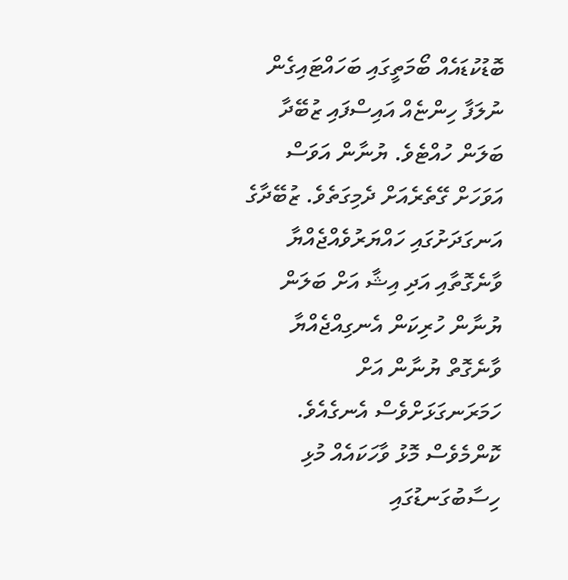ބޮޑުކުޑައެއް ބޯމަތީގައި ބަހައްޓައިގެން ނުލަފާ ހިންޏެއް އައިސްފައި ޒުބޭދާ ބަލަން ހުއްޓެވެ. ޔުނާން އަވަސް އަވަހަށް ގޭތެރެއަށް ދެމިގަތެވެ. ޒުބޭދާގެ އަނގަދަށުގައި ހައްޔަރުވެއްޖެއްޔާ ވާނެގޮތާއި އަދި އިޝާ އަށް ބަލަން ޔުނާން ހުރިކަން އެނގިއްޖެއްޔާ ވާނެގޮތް ޔުނާން އަށް ހަމަރަނގަޅަށްވެސް އެނގެއެވެ. ކޮންމެވެސް މޮޅު ވާހަކައެއް މުޅި ހިސާބުގަނޑުގައި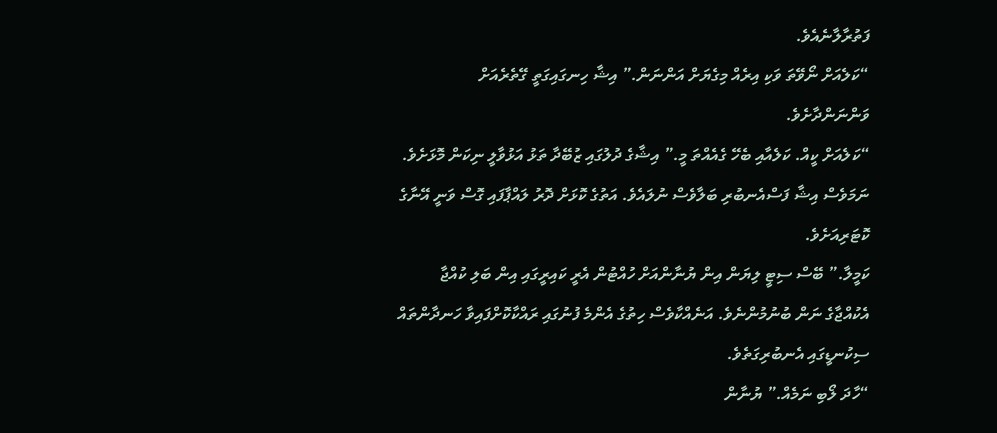ފަތުރާލާނެއެވެ.
“ކަލެއަށް ނޯވޭތަ ވަކި އިރެއް މިގެޔަށް އަންނަން.” އިޝާ ހިނގައިގަތީ ގޭތެރެއަށް ވަންނަންދާށެވެ.
“ކަލެއަށް ކީއް. ކަލެއާއި ބެހޭ ގެއެއްތަ މީ.” އިޝާގެ ދުލުގައި ޒުބޭދާ ތަޅު އަޅުވާލީ ނިކަން މޮޅަށެވެ. ނަމަވެސް އިޝާ ފަސްއެނބުރި ބަލާވެސް ނުލައެވެ. އަތުގެ ކޮޅަށް ދޮރު ލައްޕާފައި ގޮސް ވަނީ އޭނާގެ ކޮޓަރިއަށެވެ.
ކަމީލާ.” ބޭސް ސިޓީ ލިޔަން އިން ޔުނާންއަށް ހުއްޓުން އެރީ ކައިރީގައި އިން ބަލި ކުއްޖާ އެކުއްޖާގެ ނަން ބުނުމުންނެވެ. އަނެއްކާވެސް ހިތުގެ އެންމެ ފުނުގައި ރައްކާކޮށްފައިވާ ހަނދާންތައް ސިކުނޑީގައި އެނބުރިގަތެވެ.
“ހާދަ ލޯބި ނަމެއް.” ޔުނާން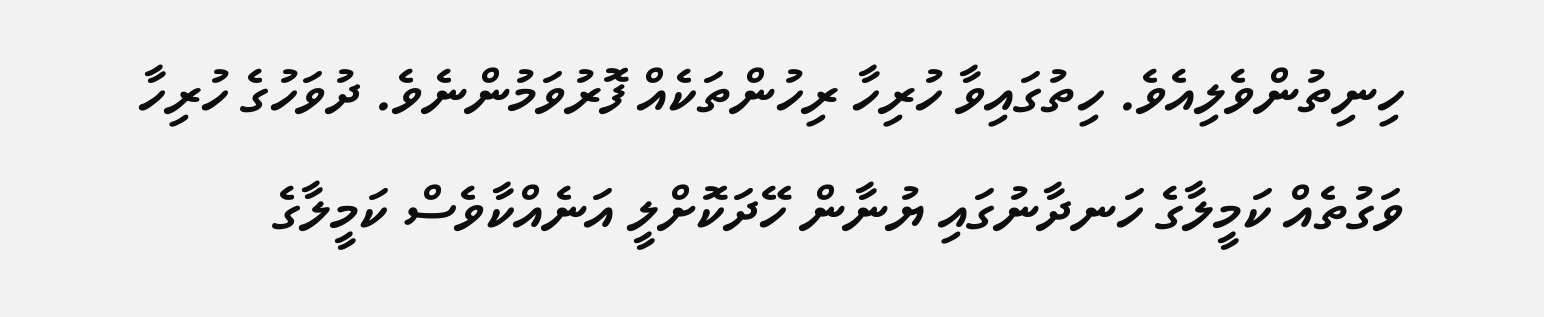ހިނިތުންވެލިއެވެ. ހިތުގައިވާ ހުރިހާ ރިހުންތަކެއް ފޮރުވަމުންނެވެ. ދުވަހުގެ ހުރިހާ ވަގުތެއް ކަމީލާގެ ހަނދާނުގައި ޔުނާން ހޭދަކޮށްލީ އަނެއްކާވެސް ކަމީލާގެ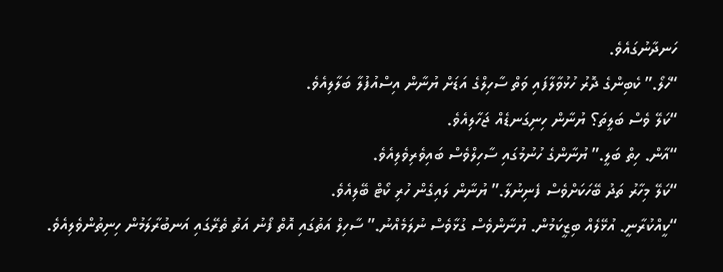ހަނދާނުގައެވެ.
“ހެލޯ.” ކެބިންގެ ދޮރު ހުޅުވާލާފައި ވަތް ސާހިލްގެ އަޑަށް ޔުނާން އިސްއުފުލާ ބަލާލިއެވެ.
“ކަލޭ ވެސް ބަލީތަ؟ ޔުނާން ހިނިގަނޑެއް ޖަހާލިއެވެ.
“އާން. ހިތް ބަލީ.” ޔުނާންގެ ހުނުމުގައި ސާހިލްވެސް ބައިވެރިވެލިއެވެ.
“ކަލޭ މިހާރު ތަދު ބޭހަކަށްވެސް ފެނިނުލާ.” ޔުނާން ލައިގެން ހުރި ކޯޓް ބޭލިއެވެ.
“ކީއްކުރާނީ. އުޅޭލެއް ބިޒީކަމުން. ޔުނާންވެސް ގުޅާވެސް ނުލަމެއްނު.” ސާހިލް އަތުގައި އޮތް ފޯނު އަތު ތެރޭގައި އަނބުރާލަމުން ހިނިތުންވެލިއެވެ.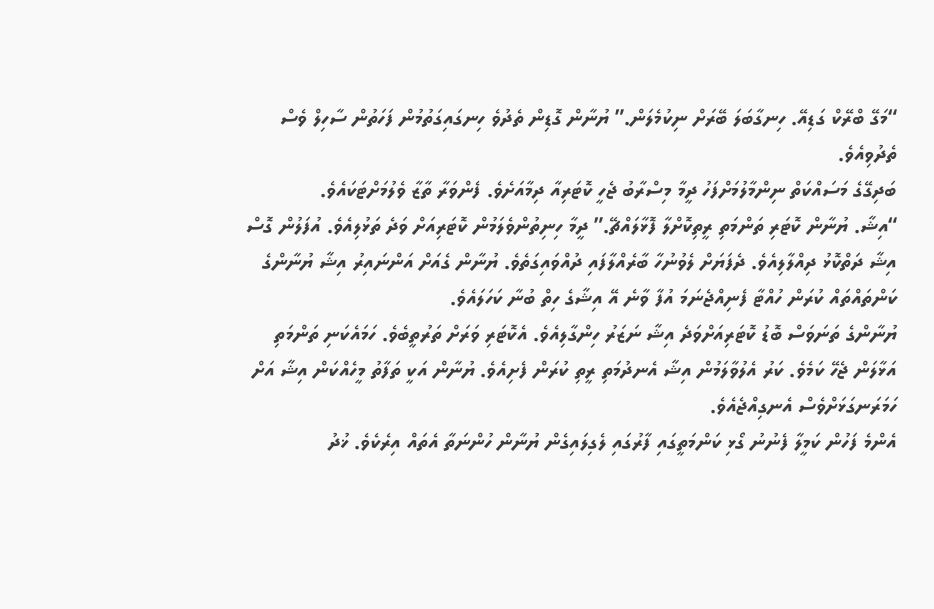“މަގޭ ބްރޭކް ގަޑިއޭ. ހިނގާބަލަ ބޭރަށް ނިކުމެލަން.” ޔުނާން ގޮޑިން ތެދުވެ ހިނގައިގަތުމުން ފަހަތުން ސާހިލް ވެސް ތެދުވިއެވެ.
ބަދިގޭގެ މަސައްކަތް ނިންމާލުމަށްފަހު ދީމާ މިސްރާބު ޖެހީ ކޮޓަރިއާ ދިމާއަށެވެ. ފެންވަރާ ތާޒާ ވެލުމަށްޓަކައެވެ.
“އިޝާ. ޔުނާން ކޮޓަރި ތަންމަތި ރީތިކޮށްލާ ފޮޅާލައްޗޭ.” ދީމާ ހިނިތުންވެލަމުން ކޮޓަރިއަށް ވަދެ ތަޅުލިއެވެ. އުފަލުން ގޮސް އިޝާ ދަތްކޮޅު ދިއްލާލިއެވެ. ދެފަޔަށް ލެވުނުހާ ބާރެއްލާފައި ދުއްވައިގަތެވެ. ޔުނާން ގެއަށް އަންނައިރު އިޝާ ޔުނާންގެ ކަންތައްތައް ކުރަން ހުއްޓާ ފެނިއްޖެނަމަ އުފާ ވާނެ އޭ އިޝާގެ ހިތް ބުނާ ކަހަލައެވެ.
ޔުނާންގެ ތަނަވަސް ބޮޑު ކޮޓަރިއަށްވަދެ އިޝާ ނަޒަރު ހިންގާލިއެވެ. އެކޮޓަރި ވަރަށް ތަރުތީބެވެ. ހަމައެކަނި ތަންމަތި އަޅާލަން ޖެހޭ ކަމެވެ. ކަރު އެލުވާލަމުން އިޝާ އެނދުމަތި ރީތި ކުރަން ފެށިއެވެ. ޔުނާން އަކީ ތަފާތު މީހެއްކަން އިޝާ އަށް ހަމަރަނގަޅަށްވެސް އެނގިއްޖެއެވެ.
އެންމެ ފަހުން ކަމީލާ ފެނުނު ގޯޅި ކަންމަތީގައި ފާރުގައި ލެގިލައިގެން ޔުނާން ހުންނަތާ އެތައް އިރެކެވެ. ޚުދު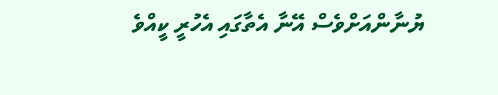ޔުނާންއަށްވެސް އޭނާ އެތާގައި އެހުރީ ކީއްވެ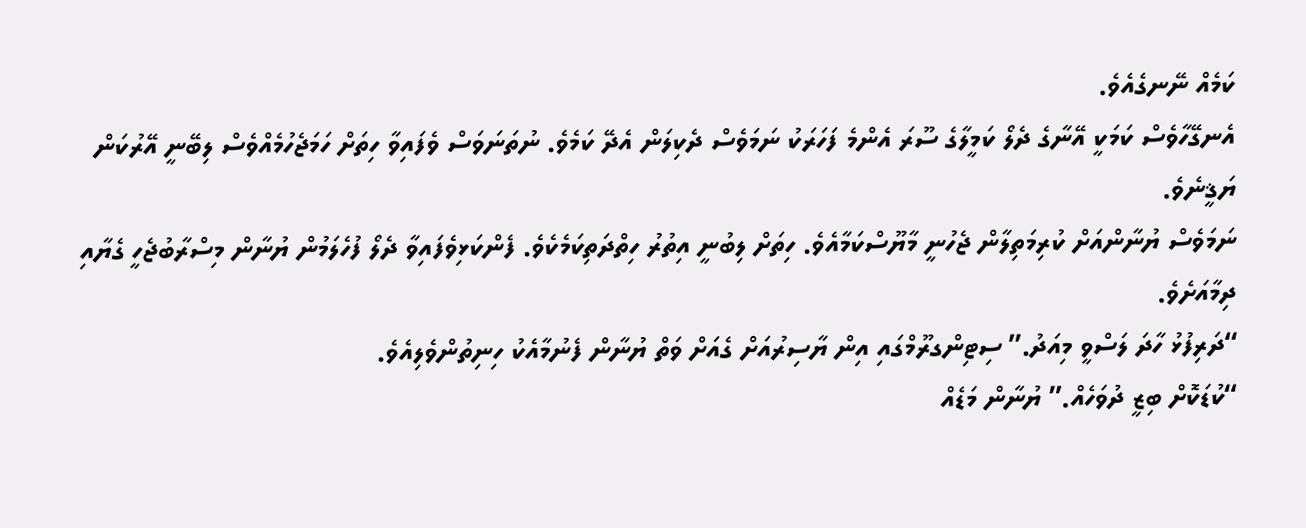ކަމެއް ނޭނގެއެވެ.
އެނގޭހާވެސް ކަމަކީ އޭނާގެ ދެލޯ ކަމީލާގެ ސޫރަ އެންމެ ފަހަރަކު ނަމަވެސް ދެކިލަން އެދޭ ކަމެވެ. ނުތަނަވަސް ވެފައިވާ ހިތަށް ހަމަޖެހުމެއްވެސް ލިބޭނީ އޭރުކަން ޔަޤީނެވެ.
ނަމަވެސް ޔުނާންއަށް ކުރިމަތިލާން ޖެހުނީ މާޔޫސްކަމާއެވެ. ހިތަށް ލިބުނީ އިތުރު ހިތްދަތިކަމެކެވެ. ފެންކަޅިވެފައިވާ ދެލޯ ފުހެލަމުން ޔުނާން މިސްރާބުޖެހީ ގެޔާއި ދިމާއަށެވެ.
“ދަރިފުޅު ހާދަ ލަސްވީ މިއަދު.” ސިޓިންގރޫމްގައި އިން ޔާސިރުއަށް ގެއަށް ވަތް ޔުނާން ފެނުމާއެކު ހިނިތުންވެލިއެވެ.
“ކުޑަކޮށް ބިޒީ ދުވަހެއް.” ޔުނާން މަޑެއް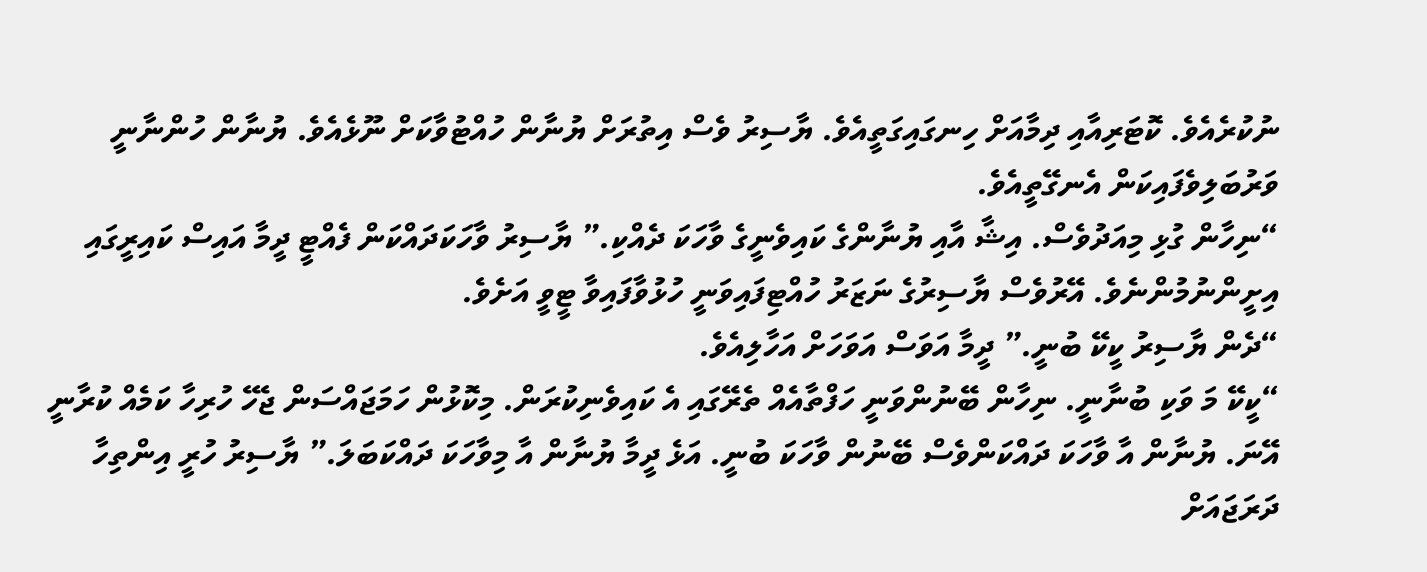ނުކުރެއެވެ. ކޮޓަރިއާއި ދިމާއަށް ހިނގައިގަތީއެވެ. ޔާސިރު ވެސް އިތުރަށް ޔުނާން ހުއްޓުވާކަށް ނޫޅެއެވެ. ޔުނާން ހުންނާނީ ވަރުބަލިވެފައިކަން އެނގޭތީއެވެ.
“ނިހާން ގުޅި މިއަދުވެސް. އިޝާ އާއި ޔުނާންގެ ކައިވެނީގެ ވާހަކަ ދެއްކި.” ޔާސިރު ވާހަކަދައްކަން ފެއްޓީ ދީމާ އައިސް ކައިރީގައި އިށީންނުމުންނެވެ. އޭރުވެސް ޔާސިރުގެ ނަޒަރު ހުއްޓިފައިވަނީ ހުޅުވާފައިވާ ޓީވީ އަށެވެ.
“ދެން ޔާސިރު ކީކޭ ބުނީ.” ދީމާ އަވަސް އަވަހަށް އަހާލިއެވެ.
“ކީކޭ މަ ވަކި ބުނާނީ. ނިހާން ބޭނުންވަނީ ހަފްތާއެއް ތެރޭގައި އެ ކައިވެނިކުރަން. މިކޮޅުން ހަމަޖައްސަން ޖެހޭ ހުރިހާ ކަމެއް ކުރާނީ އޭނަ. ޔުނާން އާ ވާހަކަ ދައްކަންވެސް ބޭނުން ވާހަކަ ބުނީ. އަޅެ ދީމާ ޔުނާން އާ މިވާހަކަ ދައްކަބަލަ.” ޔާސިރު ހުރީ އިންތިހާ ދަރަޖައަށް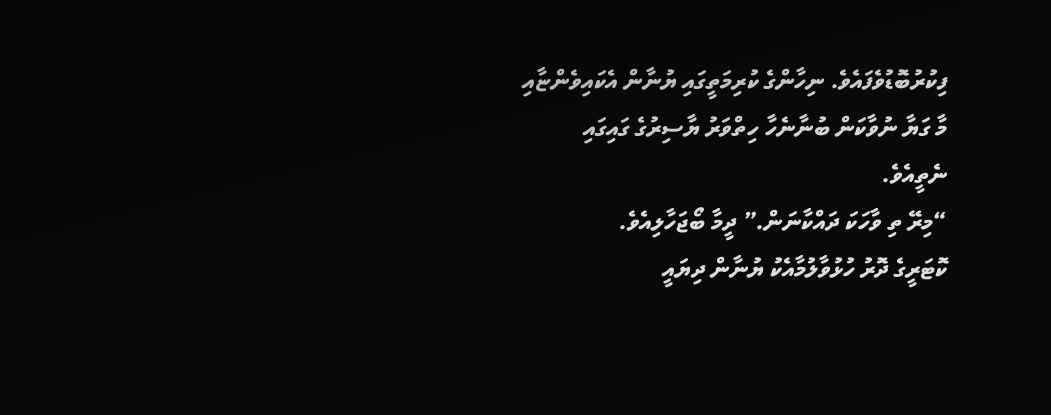ފިކުރުބޮޑުވެފައެވެ. ނިހާންގެ ކުރިމަތީގައި ޔުނާން އެކައިވެންޏާއި މާ ގަޔާ ނުވާކަން ބުނާނެހާ ހިތްވަރު ޔާސިރުގެ ގައިގައި ނެތީއެވެ.
“މިރޭ ތި ވާހަކަ ދައްކާނަން.” ދީމާ ބޯޖަހާލިއެވެ.
ކޮޓަރީގެ ދޮރު ހުޅުވާލުމާއެކު ޔުނާން ދިޔައީ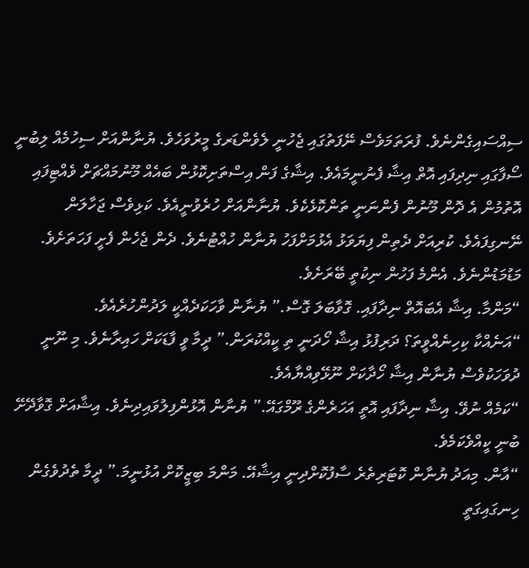ސިއްސައިގެންނެވެ. ފުރަތަމަވެސް ނޭފަތުގައި ޖެހުނީ ލެވެންޑަރގެ މީރުވަހެވެ. ޔުނާންއަށް ސިހުމެއް ލިބުނީ ސޯފާގައި ނިދިފައި އޮތް އިޝާ ފެނުނީމައެވެ. އިޝާގެ ފަން އިސްތަށިކޮޅުން ބައެއް މޫނުމައްޗަށް ވެއްޓިފައި އޮތުމުން އެ ދޮން މޫނުން ފެންނަނީ ތަންކޮޅެކެވެ. ޔުނާންއަށް ހުރެވުނީއެވެ. ކަޅިވެސް ޖަހާލަން ނޭނގިފައެވެ. ކުރިއަށް ދެތިން ފިޔަވަޅު އެޅުމަށްފަހު ޔުނާން ހުއްޓުނެވެ. ދެން ޖެހެން ފެށީ ފަހަތަށެވެ. މަޑުމަޑުންނެވެ. އެންމެ ފަހުން ނިކުތީ ބޭރަށެވެ.
“މަންމާ. އިޝާ އެބައޮތް ނިދާފައި. ގޮވާބަލަ ގޮސް.” ޔުނާން ވާހަކަދެއްކީ ލަދުންހުރެއެވެ.
“އަނެއްކާ ކިހިނެއްވީތަ؟ ދަރިފުޅު އިޝާ ހޯދަނީ ތި ކީއްކުރަން.” ދީމާ ވީ ފާޑަކަށް ހައިރާނެވެ. މި ނޫނީ ދުވަހަކުވެސް ޔުނާން އިޝާ ހޯދާކަށް ނޫޅޭވިއްޔާއެވެ.
“ކަމެއް ނުވޭ. އިޝާ ނިދާފައި އޮތީ އަހަރެންގެ ރޫމްގައޭ.” ޔުނާން އޮޅުންފިލުވައިދިނެވެ. އިޝާއަށް ގޮވާދޭށޭ ބުނީ ކީއްވެކަމެވެ.
“އާން. މިއަދު ޔުނާން ކޮޓަރިތެރެ ސާފުކޮށްދިނީ އިޝާއޭ. މަންމަ ބިޒީކޮށް އުޅުނީމަ.” ދީމާ ތެދުވެގެން ހިނގައިގަތީ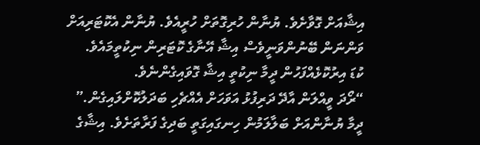އިޝާއަށް ގޮވާށެވެ. ޔުނާން ހުރިގޮތަށް ހުރީއެވެ. ޔުނާން އެކޮޓަރިއަށް ވަންނަން ބޭނުންވަނީވެސް އިޝާ އޭނާގެ ކޮޓަރިން ނިކުތީމައެވެ.
ކުޑަ އިރުކޮޅެއްފަހުން ދީމާ ނިކުތީ އިޝާ ގޮވައިގެންނެވެ.
“ރޯދަ ވީއްލަން އާދޭ ދަރިފުޅު އަވަހަށް އެއްޗެހި ބަދަލުކޮށްލައިގެން.” ދީމާ ޔުނާންއަށް ބަލާލަމުން ހިނގައިގަތީ ބަދިގެ ފަރާތަށެވެ. އިޝާގެ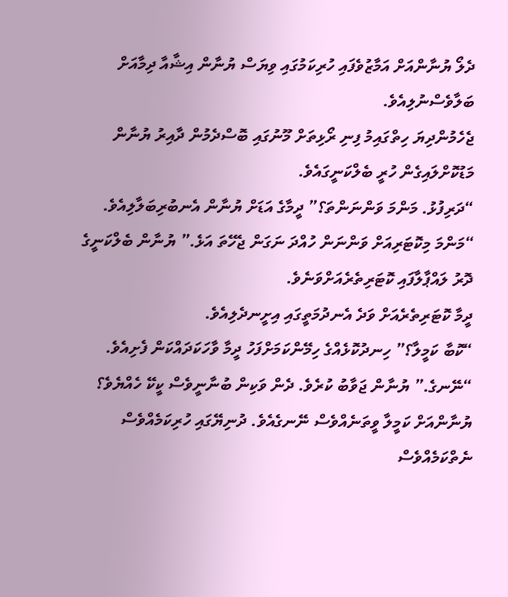ދެލޯ ޔުނާންއަށް އަމާޒުވެފައި ހުރިކަމުގައި ވިޔަސް ޔުނާން އިޝާއާ ދިމާއަށް ބަލާވެސްނުލިއެވެ.
ޖެހެމުންދިޔަ ހިތްގައިމު ފިނި ރޯޅިތަށް މޫނުގައި ބޮސްދެމުން ދާއިރު ޔުނާން މަޑުކޮށްލައިގެން ހުރީ ބެލްކަނީގައެވެ.
“ދަރިފުޅު. މަންމަ ވަންނަންތަ؟” ދީމާގެ އަޑަށް ޔުނާން އެނބުރިބަލާލިއެވެ.
“މަންމަ މިކޮޓަރިއަށް ވަންނަން ހުއްދަ ނަގަން ޖެހޭތަ އަޅެ.” ޔުނާން ބެލްކަނީގެ ދޮރު ލައްޕާލާފައި ކޮޓަރިތެރެއަށްވަނެވެ.
ދީމާ ކޮޓަރިތެރެއަށް ވަދެ އެނދުމަތީގައި އިށީނދެލިއެވެ.
“ކޮބާ ކަމީލާ؟” ހިނދުކޮޅެއްގެ ހިމޭންކަމަށްފަހު ދީމާ ވާހަކަދައްކަން ފެށިއެވެ.
“ނޭނގެ.” ޔުނާން ޖަވާބު ކުރެވެ. ދެން ވަކިން ބުނާނީވެސް ކީކޭ ހެއްޔެވެ؟ ޔުނާންއަށް ކަމީލާ ވީތަނެއްވެސް ނޭނގެއެވެ. ދުނިޔޭގައި ހުރިކަމެއްވެސް ނެތްކަމެއްވެސް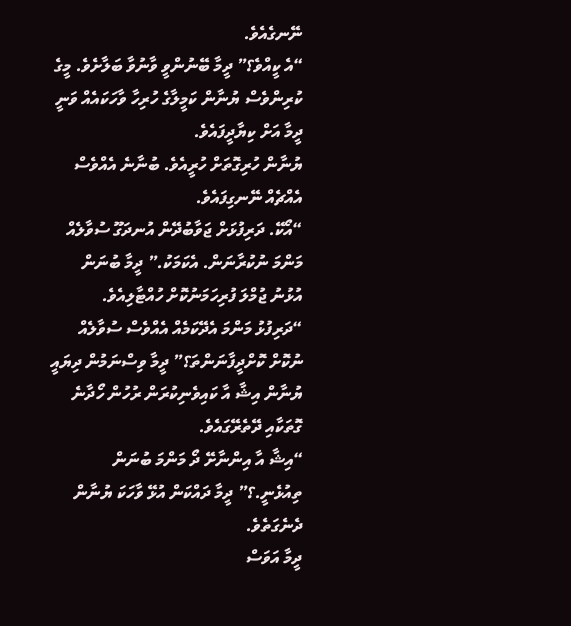ނޭނގެއެވެ.
“އެ ކީއްވެ؟” ދީމާ ބޭނުންވީ ވާނުވާ ބަލާށެވެ. މީގެ ކުރިންވެސް ޔުނާން ކަމީލާގެ ހުރިހާ ވާހަކައެއް ވަނީ ދީމާ އަށް ކިޔާދީފައެވެ.
ޔުނާން ހުރިގޮތަށް ހުރީއެވެ. ބުނާނެ އެއްވެސް އެއްޗެއް ނޭނގިފައެވެ.
“އޯކޭ. ދަރިފުޅަށް ޖަވާބުދޭން އުނދަގޫ ސުވާލެއް މަންމަ ނުކުރާނަން. އެކަމަކު.” ދީމާ ބުނަން އުޅުނު ޖުމްލަ ފުރިހަމަނުކޮށް ހުއްޓާލިއެވެ.
“ދަރިފުޅު މަންމަ އެދޭކަމެއް އެއްވެސް ސުވާލެއް ނުކޮށް ކޮށްދީފާނަންތަ؟” ދީމާ ވިސްނަމުން ދިޔައީ ޔުނާން އިޝާ އާ ކައިވެނިކުރަން ރުހުން ހޯދާނެ ގޮތަކާއި ދޭތެރޭގައެވެ.
“އިޝާ އާ އިންނާށޭ ދޯ މަންމަ ބުނަން ތިއުޅެނީ.؟” ދީމާ ދައްކަން އުޅޭ ވާހަކަ ޔުނާން ދެނެގަތެވެ.
ދީމާ އަވަސް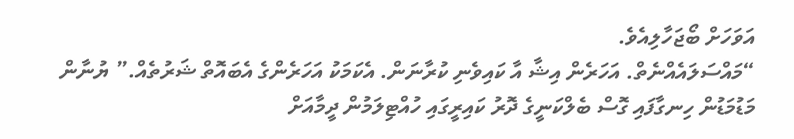އަވަހަށް ބޯޖަހާލިއެވެ.
“މައްސަލައެއްނެތް. އަހަރެން އިޝާ އާ ކައިވެނި ކުރާނަން. އެކަމަކު އަހަރެންގެ އެބައޮތް ޝަރުތެއް.” ޔުނާން މަޑުމަޑުން ހިނގާފައި ގޮސް ބެލްކަނީގެ ދޮރު ކައިރީގައި ހުއްޓިލަމުން ދީމާއަށް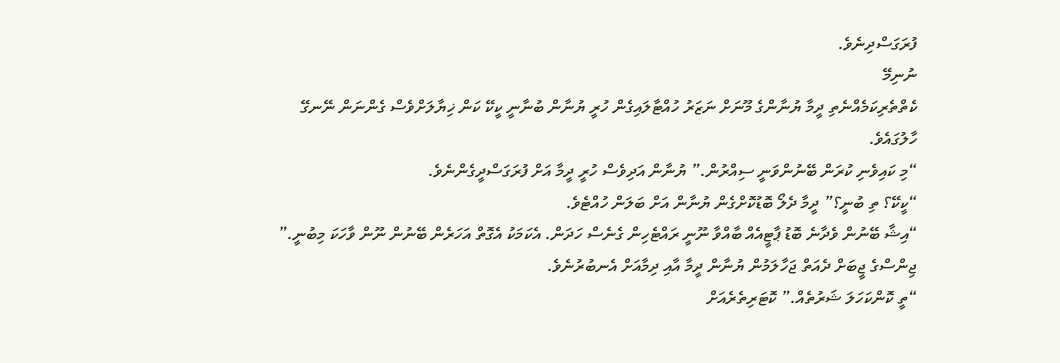ފުރަގަސްދިނެވެ.
ނުނިމޭ
ކެތްތެރިކަމެއްނެތި ދީމާ ޔުނާންގެ މޫނަށް ނަޒަރު ހުއްޓާލައިގެން ހުރީ ޔުނާން ބުނާނީ ކީކޭ ކަން ޚިޔާލަށްވެސް ގެންނަން ނޭނގޭ ހާލުގައެވެ.
“މި ކައިވެނި ކުރަން ބޭނުންވަނީ ސިއްރުން.” ޔުނާން އަދިވެސް ހުރީ ދީމާ އަށް ފުރަގަސްދީގެންނެވެ.
“ކީކޭ؟ ތި ބުނީ؟” ދީމާ ދެލޯ ބޮޑުކޮށްގެން ޔުނާން އަށް ބަލަން ހުއްޓެވެ.
“އިޝާ ބޭނުން ވެދާނެ ބޮޑު ޕާޓީއެއް ބާއްވާ ނޫނީ ރައްޓެހިން ގެނެސް ހަދަން. އެކަމަކު އެގޮތް އަހަރެން ބޭނުން ނޫން ވާހަކަ މިބުނީ.” ޖިންސްގެ ޖީބަށް ދެއަތް ޖަހާލަމުން ޔުނާން ދީމާ އާއި ދިމާއަށް އެނބުރުނެވެ.
“ތީ ކޮންކަހަލަ ޝަރުތެއް.” ކޮޓަރިތެރެއަށް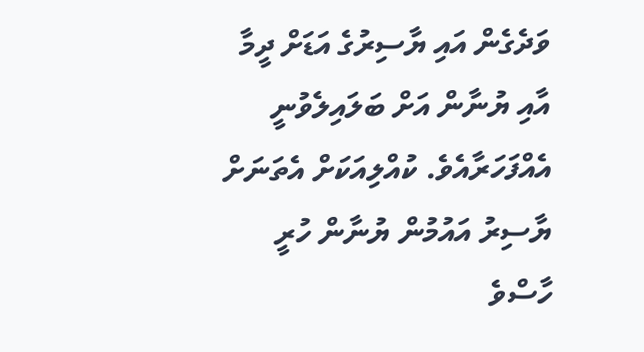ވަދެގެން އައި ޔާސިރުގެ އަޑަށް ދީމާ އާއި ޔުނާން އަށް ބަލައިލެވުނީ އެއްފަހަރާއެވެ. ކުއްލިއަކަށް އެތަނަށް ޔާސިރު އައުމުން ޔުނާން ހުރީ ހާސްވެ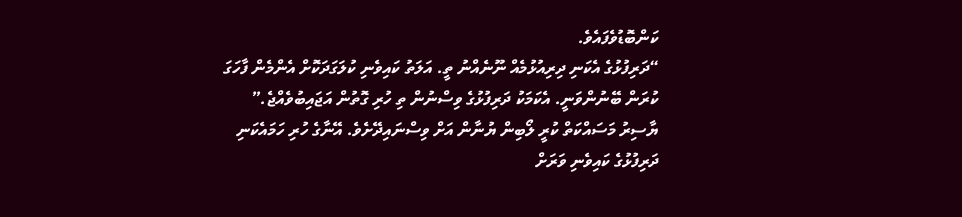ކަންބޮޑުވެފައެވެ.
“ދަރިފުޅުގެ އެކަނި ދިރިއުޅުމެއް ނޫނެއްނު ތީ. އަލަތު ކައިވެނި ކުލަގަދަކޮށް އެންމެން ފާހަގަ ކުރަން ބޭނުންވަނީ. އެކަމަކު ދަރިފުޅުގެ ވިސްނުން ތި ހުރި ގޮތުން އަޖައިބުވެއްޖެ.” ޔާސިރު މަސައްކަތް ކުރީ ލޯބިން ޔުނާން އަށް ވިސްނައިދޭށެވެ. އޭނާގެ ހުރި ހަމައެކަނި ދަރިފުޅުގެ ކައިވެނި ވަރަށް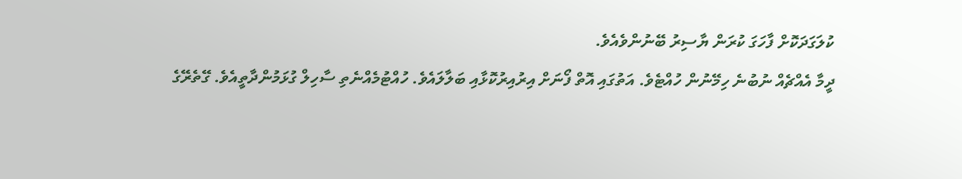ކުލަގަދަކޮށް ފާހަގަ ކުރަން ޔާސިރު ބޭނުންވެއެވެ.
ދީމާ އެއްޗެއް ނުބުނެ ހިމޭނުން ހުއްޓެވެ. އަތުގައި އޮތް ފޯނަށް އިރުއިރުކޮޅާއި ބަލާލައެވެ. ހުއްޓުމެއްނެތި ސާހިލް ގުޅަމުންދާތީއެވެ. ގޭތެރޭގެ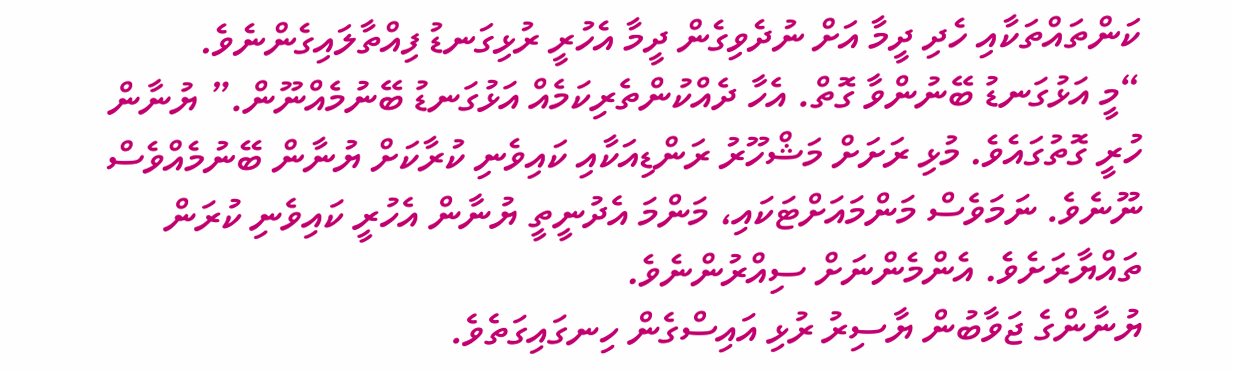ކަންތައްތަކާއި ހެދި ދީމާ އަށް ނުދެވިގެން ދީމާ އެހުރީ ރުޅިގަނޑު ފިއްތާލައިގެންނެވެ.
“މީ އަޅުގަނޑު ބޭނުންވާ ގޮތް. އެހާ ދެއްކުންތެރިކަމެއް އަޅުގަނޑު ބޭނުމެއްނޫން.” ޔުނާން ހުރީ ގޮތުގައެވެ. މުޅި ރަށަށް މަޝްހޫރު ރަންޑިއަކާއި ކައިވެނި ކުރާކަށް ޔުނާން ބޭނުމެއްވެސް ނޫނެވެ. ނަމަވެސް މަންމައަށްޓަކައި، މަންމަ އެދުނީތީ ޔުނާން އެހުރީ ކައިވެނި ކުރަން ތައްޔާރަށެވެ. އެންމެންނަށް ސިއްރުންނެވެ.
ޔުނާންގެ ޖަވާބުން ޔާސިރު ރުޅި އައިސްގެން ހިނގައިގަތެވެ.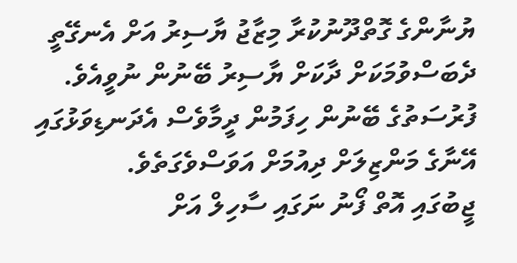ޔުނާންގެ ގޮތްދޫނުކުރާ މިޒާޖު ޔާސިރު އަށް އެނގޭތީ ދެބަސްވުމަކަށް ދާކަށް ޔާސިރު ބޭނުން ނުވީއެވެ. ފުރުސަތުގެ ބޭނުން ހިފަމުން ދީމާވެސް އެދަނޑިވަޅުގައި އޭނާގެ މަންޒިލަށް ދިއުމަށް އަވަސްވެގަތެވެ.
ޖީބުގައި އޮތް ފޯނު ނަގައި ސާހިލް އަށް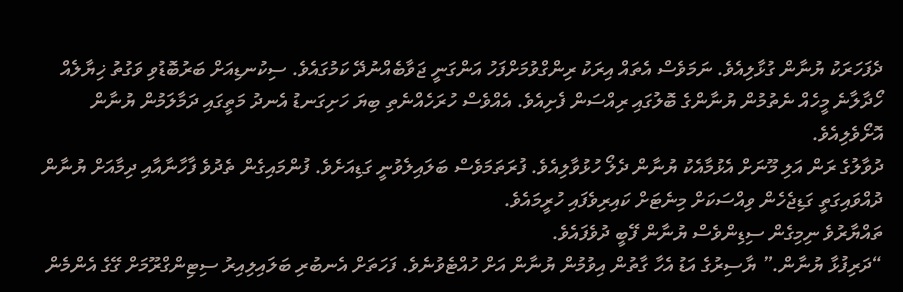ދެފަހަރަކު ޔުނާން ގުޅާލިއެވެ. ނަމަވެސް އެތައް އިރަކު ރިންގްވުމަށްފަހު އަންގަނީ ޖަވާބެއްނުދޭ ކަމުގައެވެ. ސިކުނޑިއަށް ބަރުބޮޑުވި ވަގުތު ޚިޔާލެއް ހޯދާލާނެ މީހެއް ނެތުމުން ޔުނާންގެ ބޮލުގައި ރިއްސަން ފެށިއެވެ. އެއްވެސް ހުރަހެއްނެތި ބިޔަ ހަށިގަނޑު އެނދު މަތީގައި ދަމާލަމުން ޔުނާން އޮށޯވެލިއެވެ.
ދުވާލުގެ ރަން އަލި މޫނަށް އެޅުމާއެކު ޔުނާން ދެލޯ ހުޅުވާލިއެވެ. ފުރަތަމަވެސް ބަލައިލެވުނީ ގަޑިއަށެވެ. ފުންމައިގެން ތެދުވެ ފާހާނާއާއި ދިމާއަށް ޔުނާން ދުއްވައިގަތީ ގަޑިޖެހެން ވިއްސަކަށް މިނެޓަށް ކައިރިވެފައި ހުރީމައެވެ.
ތައްޔާރުވެ ނިމިގެން ސިޑިންވެސް ޔުނާން ފޭބީ ދުވެފައެވެ.
“ދަރިފުޅާ ޔުނާން.” ޔާސިރުގެ އަޑު އެހާ ގާތުން އިވުމުން ޔުނާން އަށް ހުއްޓެވުނެވެ. ފަހަތަށް އެނބުރި ބަލައިލިއިރު ސިޓިންގްރޫމަށް ގޭގެ އެންމެން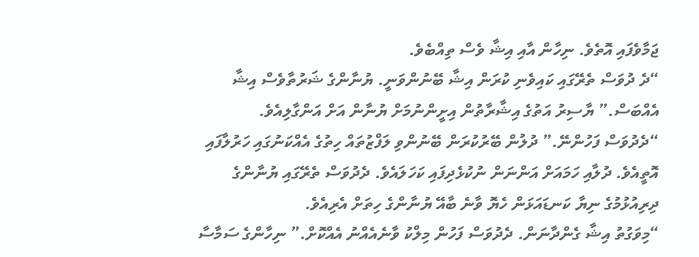ޖަމާވެފައި އޮތެވެ. ނިހާން އާއި އިޝާ ވެސް ތިއްބެވެ.
“ދެ ދުވަސް ތެރޭގައި ކައިވެނި ކުރަން އިޝާ ބޭނުންވަނީ. ޔުނާންގެ ޝަރުތާވެސް އިޝާ އެއްބަސް.” ޔާސިރު އަތުގެ އިޝާރާތުން އިށީންނުމަށް ޔުނާން އަށް އަންގާލިއެވެ.
“ދެދުވަސް ފަހުންނޭ.” ދުލުން ބޭރުކުރަން ބޭނުންވި ލަފްޒުތައް ހިތުގެ އެއްކަނުގައި ހަރުލާފައި އޮތީއެވެ. ދުލާއި ހަމައަށް އަންނަން ނުކުޅެދިފައި ކަހަލައެވެ. ދެދުވަސް ތެރޭގައި ޔުނާންގެ ދިރިއުޅުމުގެ ނިޔާ ކަނޑައަޅަން ހެޔޮ ވާނެ ބާއޭ ޔުނާންގެ ހިތަށް އެރިއެވެ.
“މިވަގުތު އިޝާ ގެންދާނަން. ދެދުވަސް ފަހުން މިލްކު ވާނެއެއްނު އެއްކޮށް.” ނިހާންގެ ސަމާސާ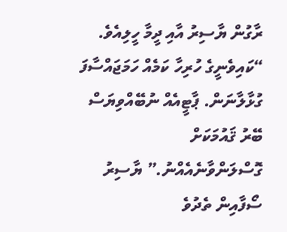ރާގުން ޔާސިރު އާއި ދީމާ ހީލިއެވެ.
“ކައިވެނީގެ ހުރިހާ ކަމެއް ހަމަޖައްސާފަ ގުޅާލާނަން. ޕާޓީއެއް ނުބޭއްވިޔަސް ބޭރު ޤައުމަކަށް ގޮސްލަންވާނެއެއްނު.” ޔާސިރު ސޯފާއިން ތެދުވެ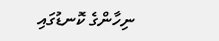ނިހާންގެ ކޮނޑުގައި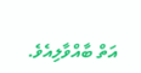އަތް ބާއްވާލިއެވެ.